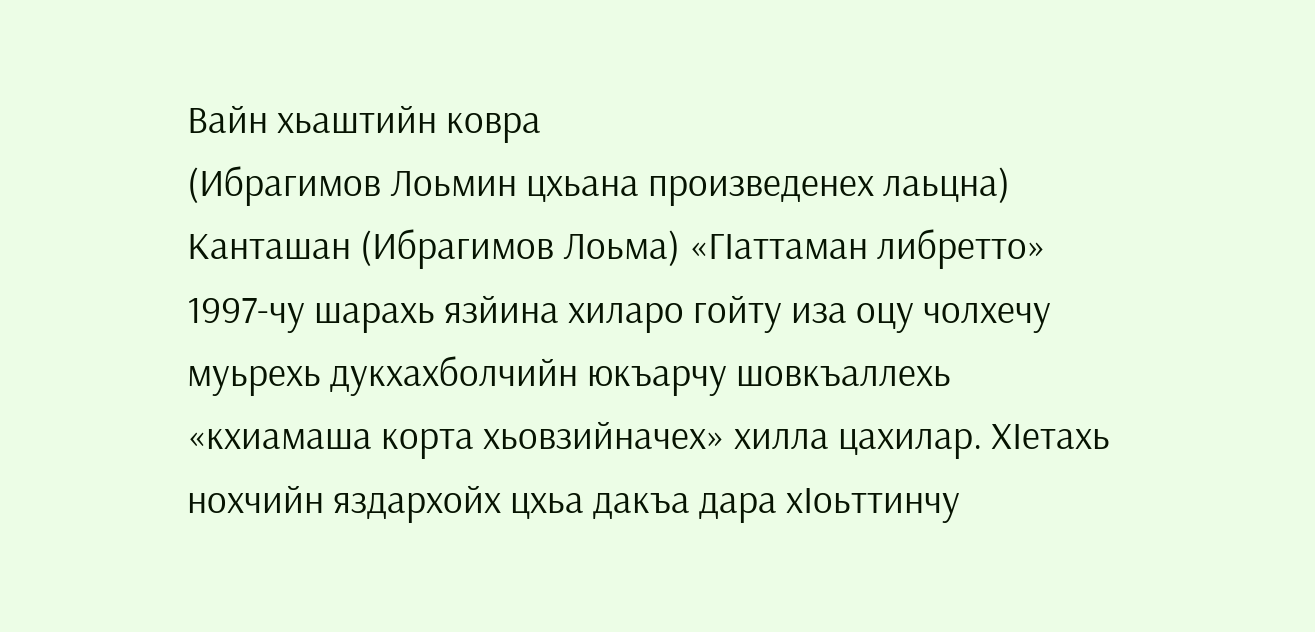Вайн хьаштийн ковра
(Ибрагимов Лоьмин цхьана произведенех лаьцна)
Канташан (Ибрагимов Лоьма) «ГIаттаман либретто» 1997-чу шарахь язйина хиларо гойту иза оцу чолхечу муьрехь дукхахболчийн юкъарчу шовкъаллехь «кхиамаша корта хьовзийначех» хилла цахилар. ХIетахь нохчийн яздархойх цхьа дакъа дара хIоьттинчу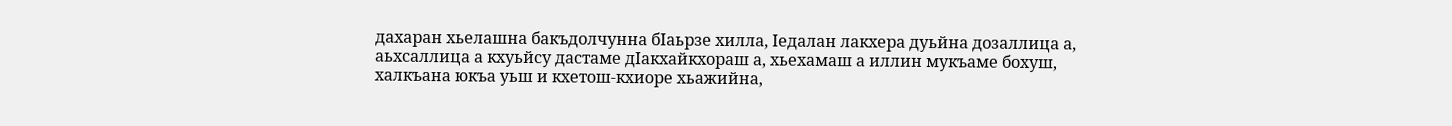дахаран хьелашна бакъдолчунна бIаьрзе хилла, Iедалан лакхера дуьйна дозаллица а, аьхсаллица а кхуьйсу дастаме дIакхайкхораш а, хьехамаш а иллин мукъаме бохуш, халкъана юкъа уьш и кхетош-кхиоре хьажийна,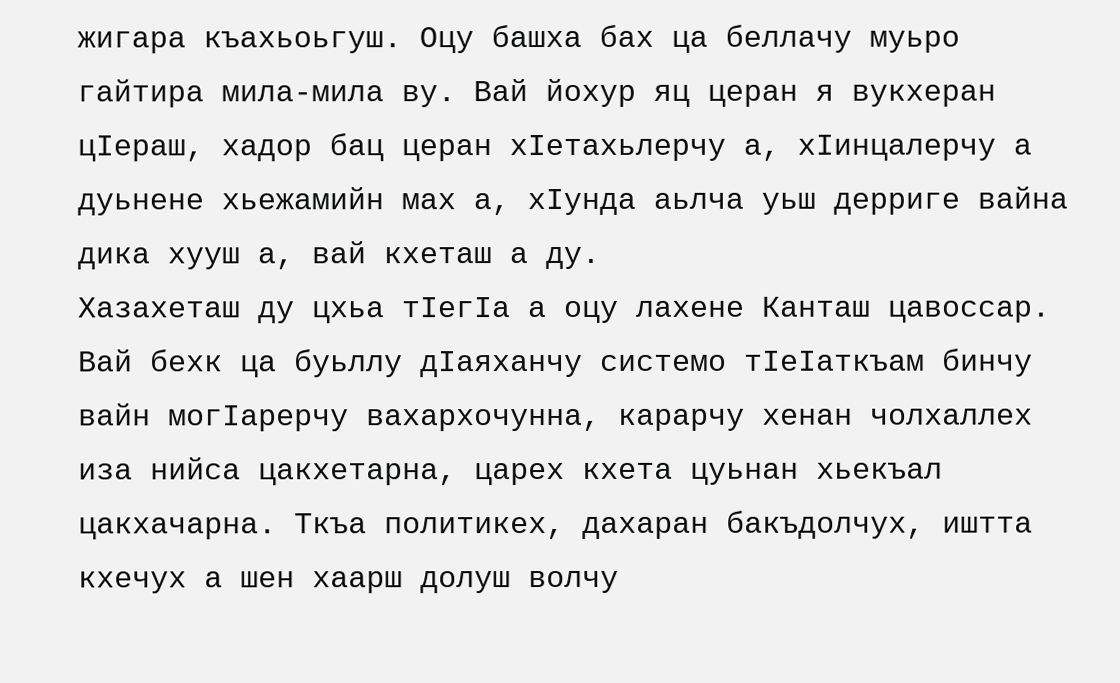жигара къахьоьгуш. Оцу башха бах ца беллачу муьро гайтира мила-мила ву. Вай йохур яц церан я вукхеран цIераш, хадор бац церан хIетахьлерчу а, хIинцалерчу а дуьнене хьежамийн мах а, хIунда аьлча уьш дерриге вайна дика хууш а, вай кхеташ а ду.
Хазахеташ ду цхьа тIегIа а оцу лахене Канташ цавоссар. Вай бехк ца буьллу дIаяханчу системо тIеIаткъам бинчу вайн могIарерчу вахархочунна, карарчу хенан чолхаллех иза нийса цакхетарна, царех кхета цуьнан хьекъал цакхачарна. Ткъа политикех, дахаран бакъдолчух, иштта кхечух а шен хаарш долуш волчу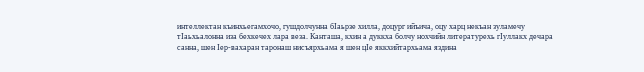интеллектан къинхьегамхочо, гушдолчунна бIаьрзе хилла, доцург ийъича, оцу харц некъан зуламечу тIаьхьалонна иза бехкечех лара веза. Канташа, кхин а дуккха болчу нохчийн литературехь гIуллакх дечара санна, шен Iер-вахаран таронаш нисъярхьама я шен цIе яккхийтархьама яздина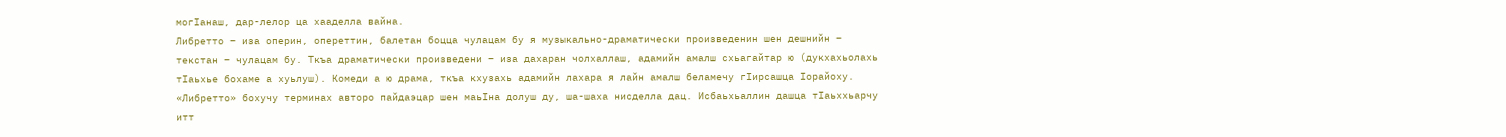могIанаш, дар-лелор ца хааделла вайна.
Либретто – иза оперин, опереттин, балетан боцца чулацам бу я музыкально-драматически произведенин шен дешнийн – текстан – чулацам бу. Ткъа драматически произведени – иза дахаран чолхаллаш, адамийн амалш схьагайтар ю (дукхахьолахь тIаьхье бохаме а хуьлуш). Комеди а ю драма, ткъа кхузахь адамийн лахара я лайн амалш беламечу гIирсашца Iорайоху.
«Либретто» бохучу терминах авторо пайдаэцар шен маьIна долуш ду, ша-шаха нисделла дац. Исбаьхьаллин дашца тIаьххьарчу итт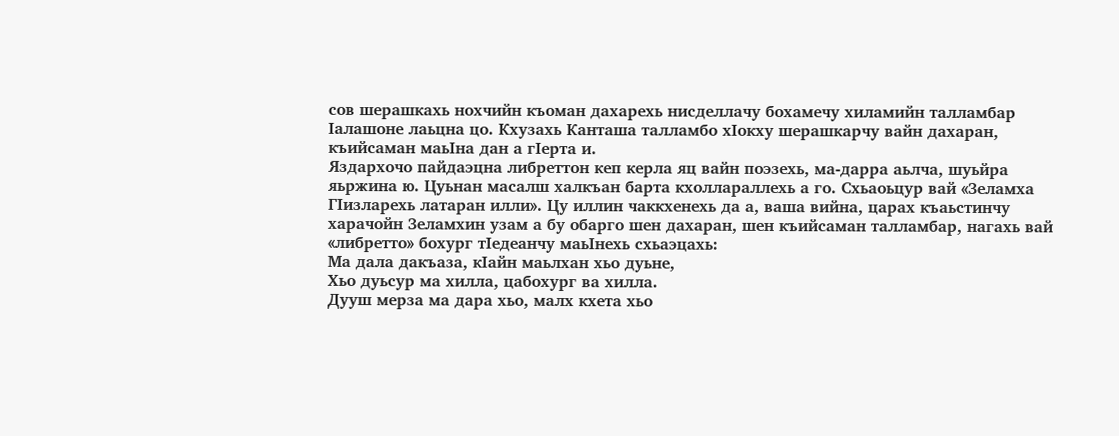сов шерашкахь нохчийн къоман дахарехь нисделлачу бохамечу хиламийн талламбар Iалашоне лаьцна цо. Кхузахь Канташа талламбо хIокху шерашкарчу вайн дахаран, къийсаман маьIна дан а гIерта и.
Яздархочо пайдаэцна либреттон кеп керла яц вайн поэзехь, ма-дарра аьлча, шуьйра яьржина ю. Цуьнан масалш халкъан барта кхоллараллехь а го. Схьаоьцур вай «Зеламха ГIизларехь латаран илли». Цу иллин чаккхенехь да а, ваша вийна, царах къаьстинчу харачойн Зеламхин узам а бу обарго шен дахаран, шен къийсаман талламбар, нагахь вай «либретто» бохург тIедеанчу маьIнехь схьаэцахь:
Ма дала дакъаза, кIайн маьлхан хьо дуьне,
Хьо дуьсур ма хилла, цабохург ва хилла.
Дууш мерза ма дара хьо, малх кхета хьо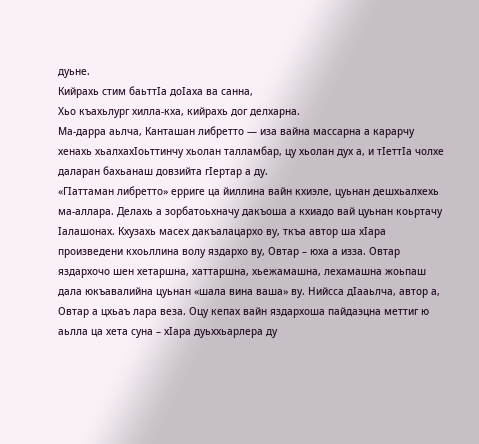дуьне.
Кийрахь стим баьттIа доIаха ва санна,
Хьо къахьлург хилла-кха, кийрахь дог делхарна.
Ма-дарра аьлча, Канташан либретто — иза вайна массарна а карарчу хенахь хьалхахIоьттинчу хьолан талламбар, цу хьолан дух а, и тIеттIа чолхе даларан бахьанаш довзийта гIертар а ду.
«ГIаттаман либретто» ерриге ца йиллина вайн кхиэле, цуьнан дешхьалхехь ма-аллара. Делахь а зорбатоьхначу дакъоша а кхиадо вай цуьнан коьртачу Iалашонах. Кхузахь масех дакъалацархо ву, ткъа автор ша хIара произведени кхоьллина волу яздархо ву, Овтар – юха а изза. Овтар яздархочо шен хетаршна, хаттаршна, хьежамашна, лехамашна жоьпаш дала юкъавалийна цуьнан «шала вина ваша» ву. Нийсса дIааьлча, автор а, Овтар а цхьаъ лара веза. Оцу кепах вайн яздархоша пайдаэцна меттиг ю аьлла ца хета суна – хIара дуьххьарлера ду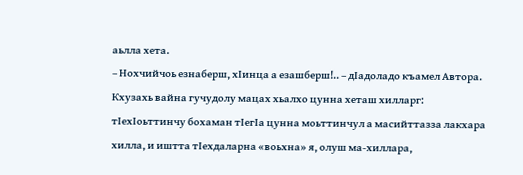аьлла хета.
– Нохчийчоь езнаберш, хIинца а езашберш!.. – дIадоладо къамел Автора.
Кхузахь вайна гучудолу мацах хьалхо цунна хеташ хилларг: тIехIоьттинчу бохаман тIегIа цунна моьттинчул а масийттазза лакхара хилла, и иштта тIехдаларна «воьхна» я, олуш ма-хиллара,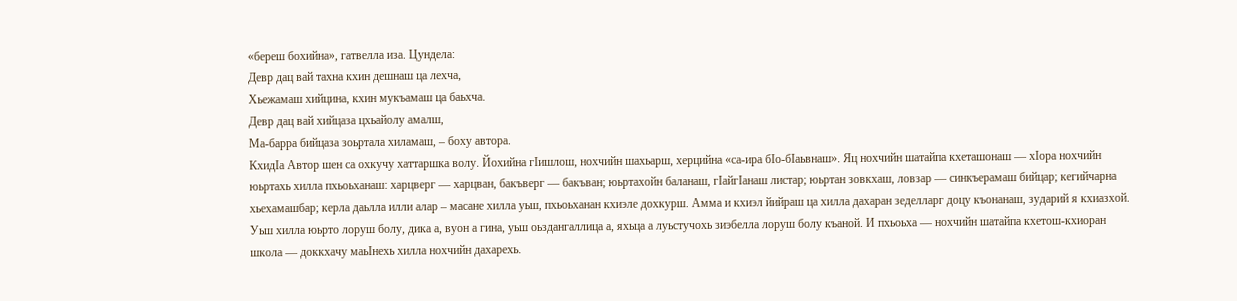«береш бохийна», гатвелла иза. Цундела:
Девр дац вай тахна кхин дешнаш ца лехча,
Хьежамаш хийцина, кхин мукъамаш ца баьхча.
Девр дац вай хийцаза цхьайолу амалш,
Ма-барра бийцаза зоьртала хиламаш, – боху автора.
КхидIа Автор шен са охкучу хаттаршка волу. Йохийна гIишлош, нохчийн шахьарш, херцийна «са-ира бIо-бIаьвнаш». Яц нохчийн шатайпа кхеташонаш — хIора нохчийн юьртахь хилла пхьоьханаш: харцверг — харцван, бакъверг — бакъван; юьртахойн баланаш, гIайгIанаш листар; юьртан зовкхаш, ловзар — синкъерамаш бийцар; кегийчарна хьехамашбар; керла даьлла илли алар – масане хилла уьш, пхьоьханан кхиэле дохкурш. Амма и кхиэл йийраш ца хилла дахаран зеделларг доцу къонанаш, зударий я кхиазхой. Уьш хилла юьрто лоруш болу, дика а, вуон а гина, уьш оьздангаллица а, яхьца а луьстучохь зиэбелла лоруш болу къаной. И пхьоьха — нохчийн шатайпа кхетош-кхиоран школа — доккхачу маьIнехь хилла нохчийн дахарехь.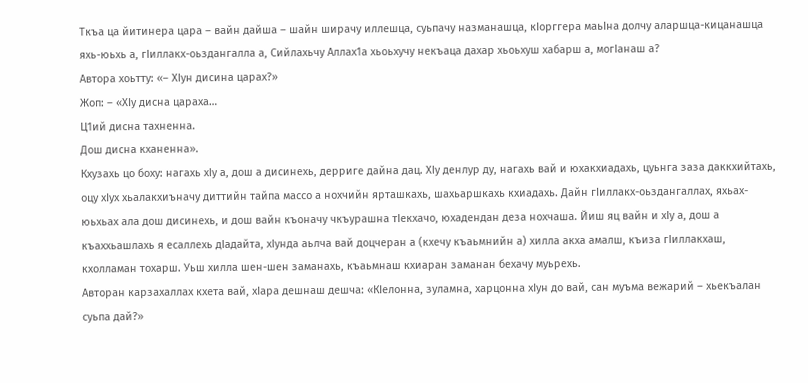Ткъа ца йитинера цара – вайн дайша – шайн ширачу иллешца, суьпачу назманашца, кIорггера маьIна долчу аларшца-кицанашца яхь-юьхь а, гIиллакх-оьздангалла а, Сийлахьчу Аллах1а хьоьхучу некъаца дахар хьоьхуш хабарш а, могIанаш а?
Автора хоьтту: «– ХIун дисина царах?»
Жоп: – «ХIу дисна цараха…
Ц1ий дисна тахненна.
Дош дисна кханенна».
Кхузахь цо боху: нагахь хIу а, дош а дисинехь, дерриге дайна дац. ХIу денлур ду, нагахь вай и юхакхиадахь, цуьнга заза даккхийтахь, оцу хIух хьалакхиъначу диттийн тайпа массо а нохчийн ярташкахь, шахьаршкахь кхиадахь. Дайн гIиллакх-оьздангаллах, яхьах-юьхьах ала дош дисинехь, и дош вайн къоначу чкъурашна тIекхачо, юхадендан деза нохчаша. Йиш яц вайн и хIу а, дош а къаххьашлахь я есаллехь дIадайта, хIунда аьлча вай доцчеран а (кхечу къаьмнийн а) хилла акха амалш, къиза гIиллакхаш, кхолламан тохарш. Уьш хилла шен-шен заманахь, къаьмнаш кхиаран заманан бехачу муьрехь.
Авторан карзахаллах кхета вай, хIара дешнаш дешча: «КIелонна, зуламна, харцонна хIун до вай, сан муъма вежарий – хьекъалан суьпа дай?»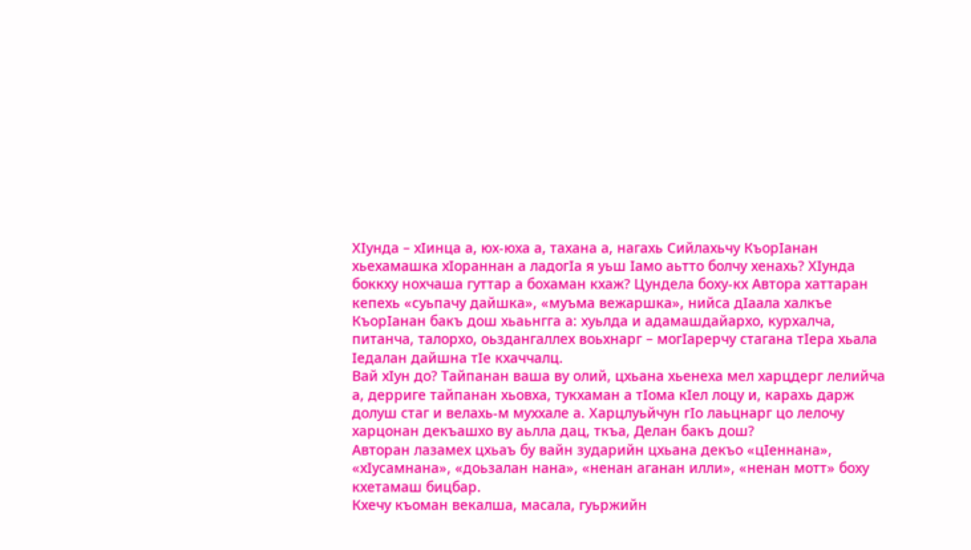ХIунда – хIинца а, юх-юха а, тахана а, нагахь Сийлахьчу КъорIанан хьехамашка хIораннан а ладогIа я уьш Iамо аьтто болчу хенахь? ХIунда боккху нохчаша гуттар а бохаман кхаж? Цундела боху-кх Автора хаттаран кепехь «суьпачу дайшка», «муъма вежаршка», нийса дIаала халкъе КъорIанан бакъ дош хьаьнгга а: хуьлда и адамашдайархо, курхалча, питанча, талорхо, оьздангаллех воьхнарг – могIарерчу стагана тIера хьала Iедалан дайшна тIе кхаччалц.
Вай хIун до? Тайпанан ваша ву олий, цхьана хьенеха мел харцдерг лелийча а, дерриге тайпанан хьовха, тукхаман а тIома кIел лоцу и, карахь дарж долуш стаг и велахь-м муххале а. Харцлуьйчун гIо лаьцнарг цо лелочу харцонан декъашхо ву аьлла дац, ткъа, Делан бакъ дош?
Авторан лазамех цхьаъ бу вайн зударийн цхьана декъо «цIеннана», «хIусамнана», «доьзалан нана», «ненан аганан илли», «ненан мотт» боху кхетамаш бицбар.
Кхечу къоман векалша, масала, гуьржийн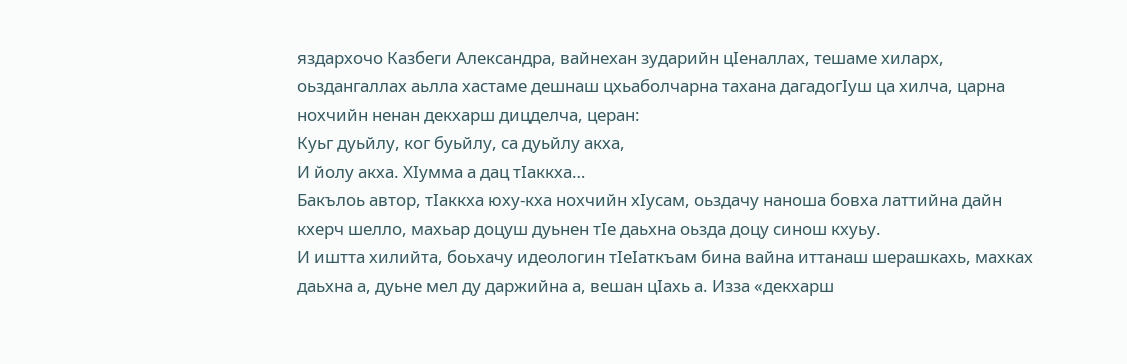яздархочо Казбеги Александра, вайнехан зударийн цIеналлах, тешаме хиларх, оьздангаллах аьлла хастаме дешнаш цхьаболчарна тахана дагадогIуш ца хилча, царна нохчийн ненан декхарш дицделча, церан:
Куьг дуьйлу, ког буьйлу, са дуьйлу акха,
И йолу акха. ХIумма а дац тIаккха…
Бакълоь автор, тIаккха юху-кха нохчийн хIусам, оьздачу наноша бовха латтийна дайн кхерч шелло, махьар доцуш дуьнен тIе даьхна оьзда доцу синош кхуьу.
И иштта хилийта, боьхачу идеологин тIеIаткъам бина вайна иттанаш шерашкахь, махках даьхна а, дуьне мел ду даржийна а, вешан цIахь а. Изза «декхарш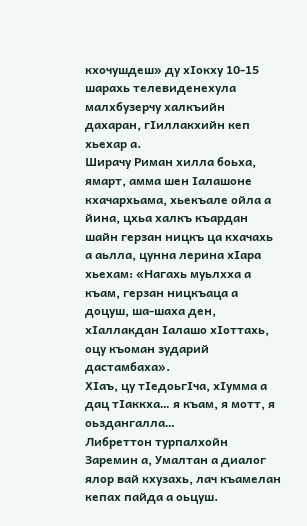кхочушдеш» ду хIокху 10-15 шарахь телевиденехула малхбузерчу халкъийн дахаран, гIиллакхийн кеп хьехар а.
Ширачу Риман хилла боьха, ямарт, амма шен Iалашоне кхачархьама, хьекъале ойла а йина, цхьа халкъ къардан шайн герзан ницкъ ца кхачахь а аьлла, цунна лерина хIара хьехам: «Нагахь муьлхха а къам, герзан ницкъаца а доцуш, ша-шаха ден, хIаллакдан Iалашо хIоттахь, оцу къоман зударий дастамбаха».
ХIаъ, цу тIедоьгIча, хIумма а дац тIаккха… я къам, я мотт, я оьздангалла…
Либреттон турпалхойн Заремин а, Умалтан а диалог ялор вай кхузахь, лач къамелан кепах пайда а оьцуш.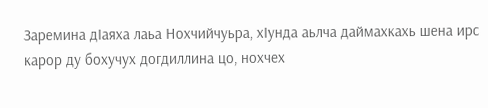Заремина дIаяха лаьа Нохчийчуьра, хIунда аьлча даймахкахь шена ирс карор ду бохучух догдиллина цо, нохчех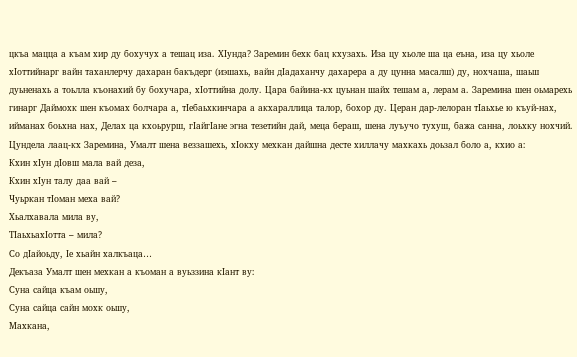цкъа мацца а къам хир ду бохучух а тешац иза. ХIунда? Заремин бехк бац кхузахь. Иза цу хьоле ша ца еъна, иза цу хьоле хIоттийнарг вайн таханлерчу дахаран бакъдерг (иэшахь, вайн дIадаханчу дахарера а ду цунна масалш) ду, нохчаша, шаьш дуьненахь а тоьлла къонахий бу бохучара, хIоттийна долу. Цара байина-кх цуьнан шайх тешам а, лерам а. Заремина шен оьмарехь гинарг Даймохк шен къомах болчара а, тIебаьхкинчара а акхараллица талор, бохор ду. Церан дар-лелоран тIаьхье ю къуй-нах, ийманах боьхна нах, Делах ца кхоьрурш, гIайгIане эгна тезетийн дай, меца бераш, шена луъучо тухуш, бажа санна, лоьхку нохчий. Цундела лаац-кх Заремина, Умалт шена веззашехь, хIокху мехкан дайшна десте хиллачу махкахь доьзал боло а, кхио а:
Кхин хIун дIовш мала вай деза,
Кхин хIун талу даа вай –
Чуьркан тIоман меха вай?
Хьалхавала мила ву,
ТIаьхьахIотта – мила?
Со дIайоьду, Iе хьайн халкъаца…
Декъаза Умалт шен мехкан а къоман а вуьззина кIант ву:
Суна сайца къам оьшу,
Суна сайца сайн мохк оьшу,
Махкана,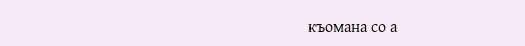къомана со а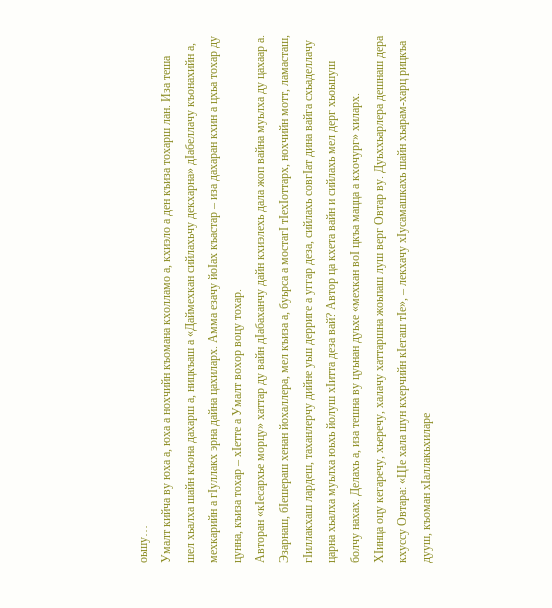оьшу…
Умалт кийча ву юха а, юха а нохчийн къомана кхолламо а, кхиэло а ден къиза тохарш лан. Иза теша шел хьалха шайн къона дахарш а, ницкъаш а «Даймехкан сийлахьчу декхарна» дIабеллачу къонахийн а, мехкарийн а гIуллакх эрна дайна цахиларх. Амма езачу йоIах къастар – иза дахаран кхин а цхьа тохар ду цунна, къиза тохар – хIетте а Умалт вохор воцу тохар.
Авторан «кIесархье морцу» хаттар ду вайн дIабаханчу дайн кхиэлехь дала жоп вайна муьлха ду цахаар а. Эзарнаш, бIешераш хенан йохаллера, мел къиза а, буьрса а мостагI тIехIоттарх, нохчийн мотт, ламасташ, гIиллакхаш лардеш, таханлерчу дийне уьш дерриге а уггар деза, сийлахь совгIат дина вайга схьаделлачу царна хьалха муьлха юьхь йолуш хIитта деза вай? Автор ца кхета вайн и сийлахь мел дерг хьоьшуш болчу нахах. Делахь а, иза тешна ву цуьнан дуьхе «мехкан воI цкъа мацца а кхочург» хиларх.
ХIинца оцу кегаречу, хьеречу, халачу хаттаршна жоьпаш луш верг Овтар ву. Дуьххьарлера дешнаш дера кхуссу Овтара: «ЦIе хала шун кхерчийн кIегаш тIе», – лекхачу хIусамашкахь шайн хьарам-харц рицкъа дууш, къоман хIаллакьхиларе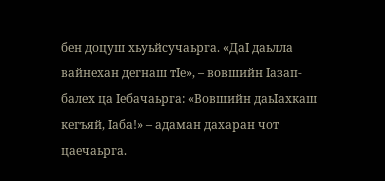бен доцуш хьуьйсучаьрга. «ДаI даьлла вайнехан дегнаш тIе», – вовшийн Iазап-балех ца Iебачаьрга: «Вовшийн даьIахкаш кегъяй, Iаба!» – адаман дахаран чот цаечаьрга.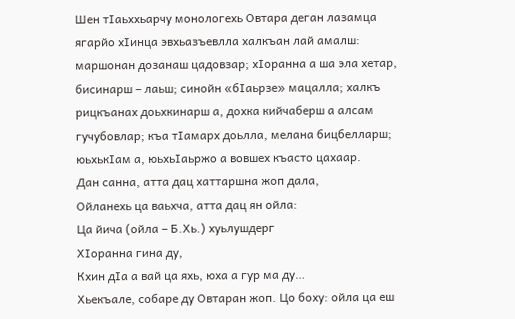Шен тIаьххьарчу монологехь Овтара деган лазамца ягарйо хIинца эвхьазъевлла халкъан лай амалш: маршонан дозанаш цадовзар; хIоранна а ша эла хетар, бисинарш – лаьш; синойн «бIаьрзе» мацалла; халкъ рицкъанах доьхкинарш а, дохка кийчаберш а алсам гучубовлар; къа тIамарх доьлла, мелана бицбелларш; юьхькIам а, юьхьIаьржо а вовшех къасто цахаар.
Дан санна, атта дац хаттаршна жоп дала,
Ойланехь ца ваьхча, атта дац ян ойла:
Ца йича (ойла – Б.Хь.) хуьлушдерг
ХIоранна гина ду,
Кхин дIа а вай ца яхь, юха а гур ма ду…
Хьекъале, собаре ду Овтаран жоп. Цо боху: ойла ца еш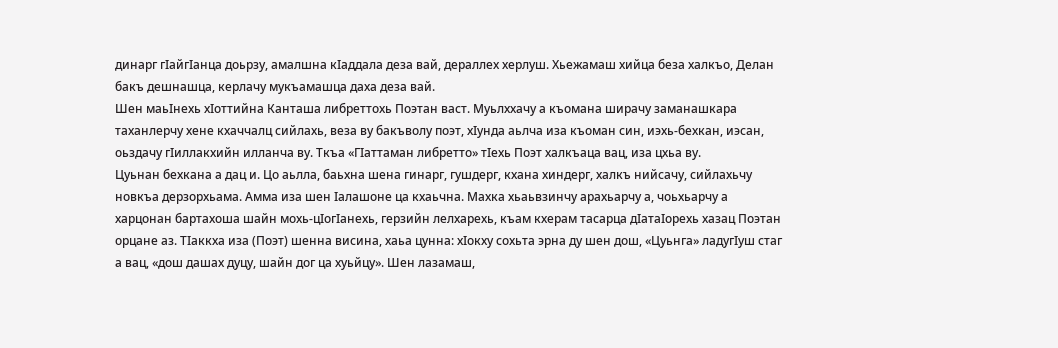динарг гIайгIанца доьрзу, амалшна кIаддала деза вай, дераллех херлуш. Хьежамаш хийца беза халкъо, Делан бакъ дешнашца, керлачу мукъамашца даха деза вай.
Шен маьIнехь хIоттийна Канташа либреттохь Поэтан васт. Муьлххачу а къомана ширачу заманашкара таханлерчу хене кхаччалц сийлахь, веза ву бакъволу поэт, хIунда аьлча иза къоман син, иэхь-бехкан, иэсан, оьздачу гIиллакхийн илланча ву. Ткъа «ГIаттаман либретто» тIехь Поэт халкъаца вац, иза цхьа ву.
Цуьнан бехкана а дац и. Цо аьлла, баьхна шена гинарг, гушдерг, кхана хиндерг, халкъ нийсачу, сийлахьчу новкъа дерзорхьама. Амма иза шен Iалашоне ца кхаьчна. Махка хьаьвзинчу арахьарчу а, чоьхьарчу а харцонан бартахоша шайн мохь-цIогIанехь, герзийн лелхарехь, къам кхерам тасарца дIатаIорехь хазац Поэтан орцане аз. ТIаккха иза (Поэт) шенна висина, хаьа цунна: хIокху сохьта эрна ду шен дош, «Цуьнга» ладугIуш стаг а вац, «дош дашах дуцу, шайн дог ца хуьйцу». Шен лазамаш,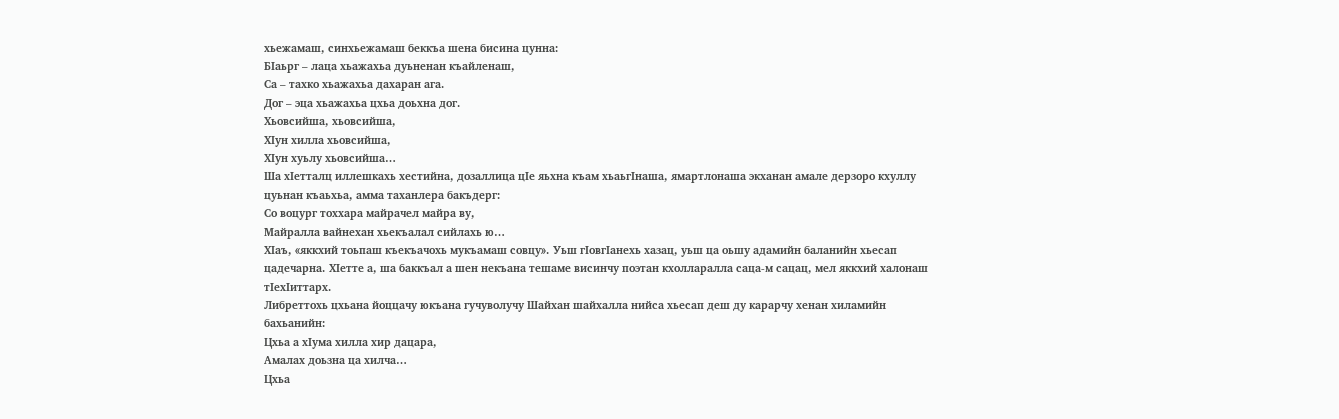хьежамаш, синхьежамаш беккъа шена бисина цунна:
БIаьрг – лаца хьажахьа дуьненан къайленаш,
Са – тахко хьажахьа дахаран ага.
Дог – эца хьажахьа цхьа доьхна дог.
Хьовсийша, хьовсийша,
ХIун хилла хьовсийша,
ХIун хуьлу хьовсийша…
Ша хIетталц иллешкахь хестийна, дозаллица цIе яьхна къам хьаьгIнаша, ямартлонаша экханан амале дерзоро кхуллу цуьнан къаьхьа, амма таханлера бакъдерг:
Со воцург тоххара майрачел майра ву,
Майралла вайнехан хьекъалал сийлахь ю…
ХIаъ, «яккхий тоьпаш къекъачохь мукъамаш совцу». Уьш гIовгIанехь хазац, уьш ца оьшу адамийн баланийн хьесап цадечарна. ХIетте а, ша баккъал а шен некъана тешаме висинчу поэтан кхолларалла саца-м сацац, мел яккхий халонаш тIехIиттарх.
Либреттохь цхьана йоццачу юкъана гучуволучу Шайхан шайхалла нийса хьесап деш ду карарчу хенан хиламийн бахьанийн:
Цхьа а хIума хилла хир дацара,
Амалах доьзна ца хилча…
Цхьа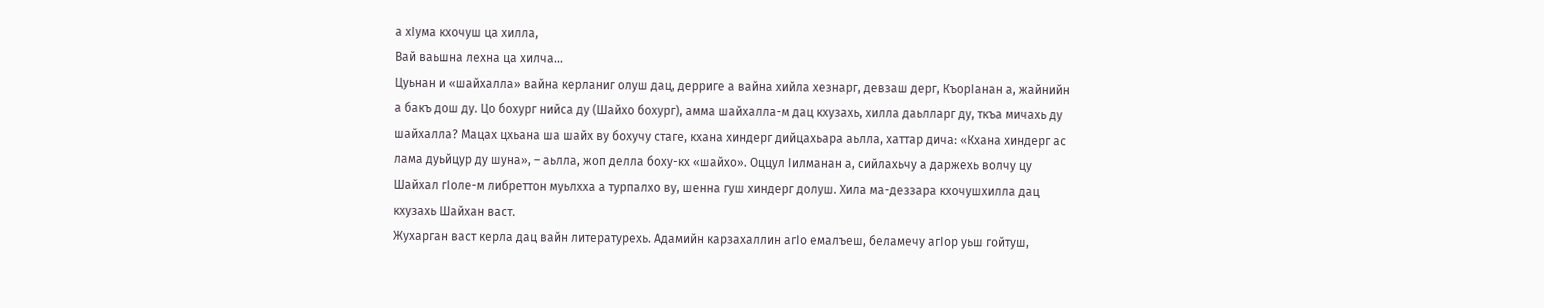а хIума кхочуш ца хилла,
Вай ваьшна лехна ца хилча…
Цуьнан и «шайхалла» вайна керланиг олуш дац, дерриге а вайна хийла хезнарг, девзаш дерг, КъорIанан а, жайнийн а бакъ дош ду. Цо бохург нийса ду (Шайхо бохург), амма шайхалла-м дац кхузахь, хилла даьлларг ду, ткъа мичахь ду шайхалла? Мацах цхьана ша шайх ву бохучу стаге, кхана хиндерг дийцахьара аьлла, хаттар дича: «Кхана хиндерг ас лама дуьйцур ду шуна», – аьлла, жоп делла боху-кх «шайхо». Оццул Iилманан а, сийлахьчу а даржехь волчу цу Шайхал гIоле-м либреттон муьлхха а турпалхо ву, шенна гуш хиндерг долуш. Хила ма-деззара кхочушхилла дац кхузахь Шайхан васт.
Жухарган васт керла дац вайн литературехь. Адамийн карзахаллин агIо емалъеш, беламечу агIор уьш гойтуш,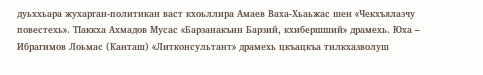дуьххьара жухарган-политикан васт кхоьллира Амаев Ваха-Хьаьжас шен «Чекхъялазчу повестехь». ТIаккха Ахмадов Мусас «Барзанакъин Барзий, кхибершший» драмехь. Юха – Ибрагимов Лоьмас (Канташ) «Литконсультант» драмехь цкъацкъа тилкхазволуш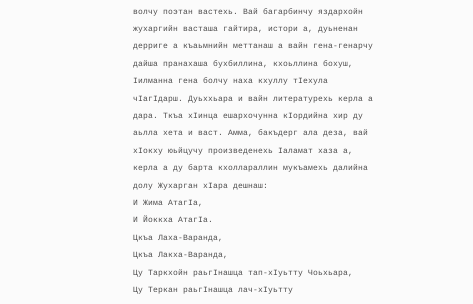волчу поэтан вастехь. Вай багарбинчу яздархойн жухаргийн васташа гайтира, истори а, дуьненан дерриге а къаьмнийн меттанаш а вайн гена-генарчу дайша пранахаша бухбиллина, кхоьллина бохуш, Iилманна гена болчу наха кхуллу тIехула чIагIдарш. Дуьххьара и вайн литературехь керла а дара. Ткъа хIинца ешархочунна кIордийна хир ду аьлла хета и васт. Амма, бакъдерг ала деза, вай хIокху юьйцучу произведенехь Iаламат хаза а, керла а ду барта кхоллараллин мукъамехь далийна долу Жухарган хIара дешнаш:
И Жима АтагIа,
И Йоккха АтагIа.
Цкъа Лаха-Варанда,
Цкъа Лакха-Варанда,
Цу Таркхойн раьгIнашца тап-хIуьтту Чоьхьара,
Цу Теркан раьгIнашца лач-хIуьтту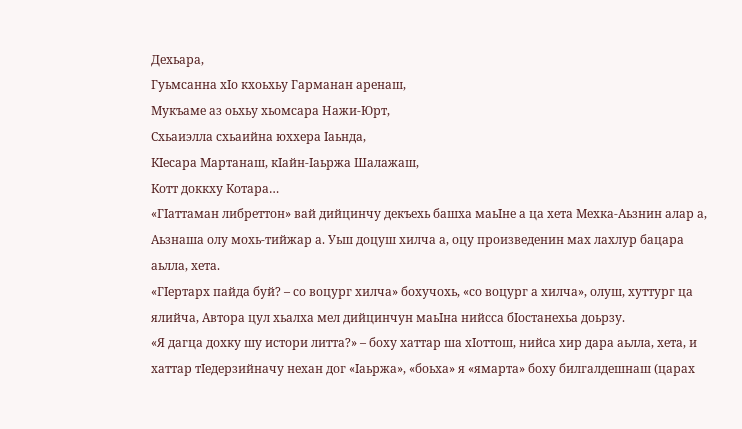Дехьара,
Гуьмсанна хIо кхоьхьу Гарманан аренаш,
Мукъаме аз оьхьу хьомсара Нажи-Юрт,
Схьаиэлла схьаийна юххера Iаьнда,
КIесара Мартанаш, кIайн-Iаьржа Шалажаш,
Котт доккху Котара…
«ГIаттаман либреттон» вай дийцинчу декъехь башха маьIне а ца хета Мехка-Аьзнин алар а, Аьзнаша олу мохь-тийжар а. Уьш доцуш хилча а, оцу произведенин мах лахлур бацара аьлла, хета.
«ГIертарх пайда буй? – со воцург хилча» бохучохь, «со воцург а хилча», олуш, хуттург ца ялийча, Автора цул хьалха мел дийцинчун маьIна нийсса бIостанехьа доьрзу.
«Я дагца дохку шу истори литта?» – боху хаттар ша хIоттош, нийса хир дара аьлла, хета, и хаттар тIедерзийначу нехан дог «Iаьржа», «боьха» я «ямарта» боху билгалдешнаш (царах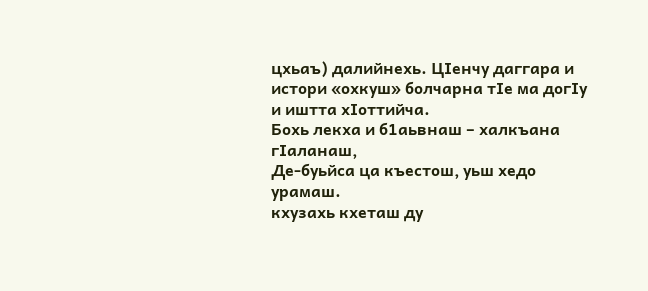цхьаъ) далийнехь. ЦIенчу даггара и истори «охкуш» болчарна тIе ма догIу и иштта хIоттийча.
Бохь лекха и б1аьвнаш – халкъана гIаланаш,
Де-буьйса ца къестош, уьш хедо урамаш.
кхузахь кхеташ ду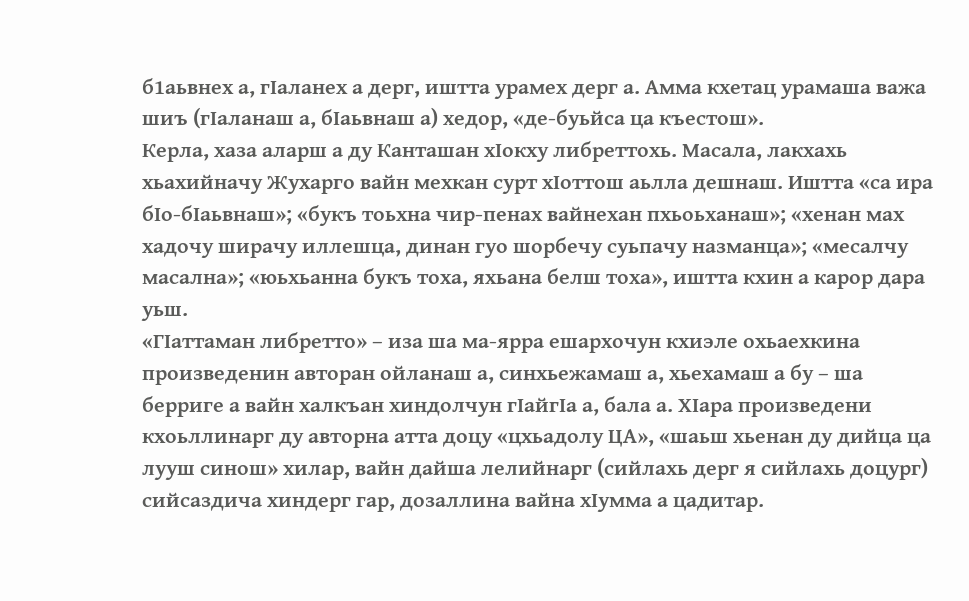б1аьвнех а, гIаланех а дерг, иштта урамех дерг а. Амма кхетац урамаша важа шиъ (гIаланаш а, бIаьвнаш а) хедор, «де-буьйса ца къестош».
Керла, хаза аларш а ду Канташан хIокху либреттохь. Масала, лакхахь хьахийначу Жухарго вайн мехкан сурт хIоттош аьлла дешнаш. Иштта «са ира бIо-бIаьвнаш»; «букъ тоьхна чир-пенах вайнехан пхьоьханаш»; «хенан мах хадочу ширачу иллешца, динан гуо шорбечу суьпачу назманца»; «месалчу масална»; «юьхьанна букъ тоха, яхьана белш тоха», иштта кхин а карор дара уьш.
«ГIаттаман либретто» – иза ша ма-ярра ешархочун кхиэле охьаехкина произведенин авторан ойланаш а, синхьежамаш а, хьехамаш а бу – ша берриге а вайн халкъан хиндолчун гIайгIа а, бала а. ХIара произведени кхоьллинарг ду авторна атта доцу «цхьадолу ЦА», «шаьш хьенан ду дийца ца лууш синош» хилар, вайн дайша лелийнарг (сийлахь дерг я сийлахь доцург) сийсаздича хиндерг гар, дозаллина вайна хIумма а цадитар.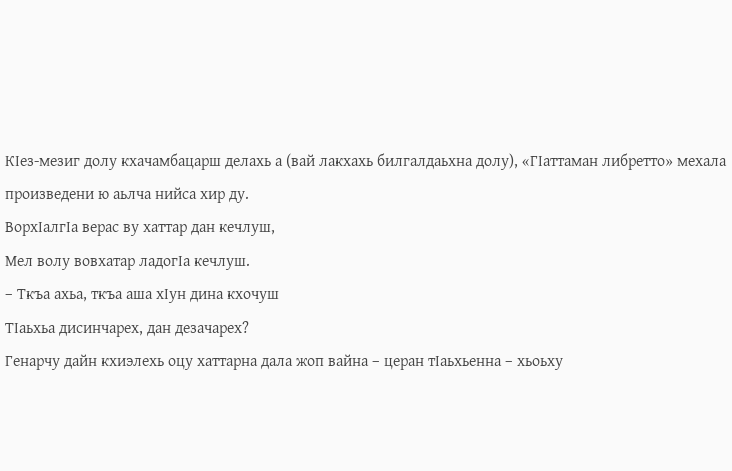КIез-мезиг долу кхачамбацарш делахь а (вай лакхахь билгалдаьхна долу), «ГIаттаман либретто» мехала произведени ю аьлча нийса хир ду.
ВорхIалгIа верас ву хаттар дан кечлуш,
Мел волу вовхатар ладогIа кечлуш.
– Ткъа ахьа, ткъа аша хIун дина кхочуш
ТIаьхьа дисинчарех, дан дезачарех?
Генарчу дайн кхиэлехь оцу хаттарна дала жоп вайна – церан тIаьхьенна – хьоьху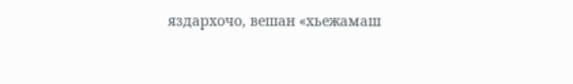яздархочо, вешан «хьежамаш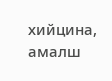хийцина, амалш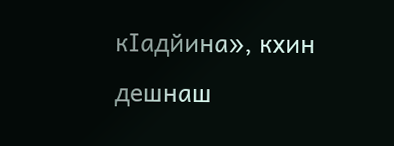кIадйина», кхин дешнаш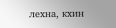лехна, кхин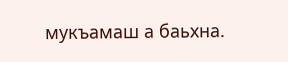мукъамаш а баьхна.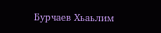Бурчаев Хьаьлим